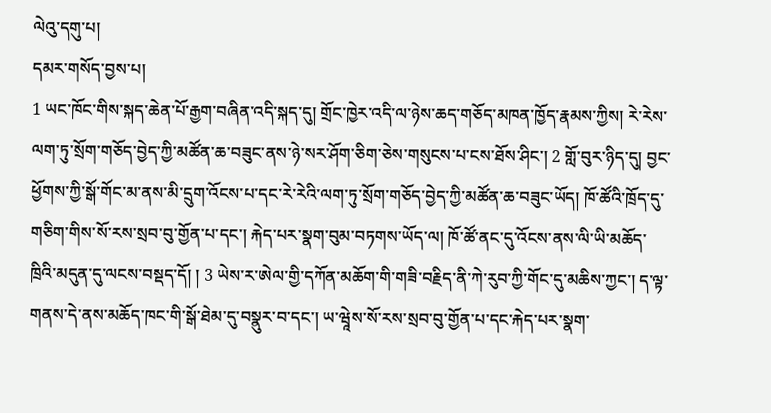ལེའུ་དགུ་པ།
དམར་གསོད་བྱས་པ།
1 ཡང་ཁོང་གིས་སྐད་ཆེན་པོ་རྒྱག་བཞིན་འདི་སྐད་དུ། གྲོང་ཁྱེར་འདི་ལ་ཉེས་ཆད་གཅོད་མཁན་ཁྱོད་རྣམས་ཀྱིས། རེ་རེས་ལག་ཏུ་སྲོག་གཅོད་བྱེད་ཀྱི་མཚོན་ཆ་བཟུང་ནས་ཉེ་སར་ཤོག་ཅིག་ཅེས་གསུངས་པ་ངས་ཐོས་ཤིང་། 2 གློ་བུར་ཉིད་དུ། བྱང་ཕྱོགས་ཀྱི་སྒོ་གོང་མ་ནས་མི་དྲུག་འོངས་པ་དང་རེ་རེའི་ལག་ཏུ་སྲོག་གཅོད་བྱེད་ཀྱི་མཚོན་ཆ་བཟུང་ཡོད། ཁོ་ཚོའི་ཁྲོད་དུ་གཅིག་གིས་སོ་རས་སྲབ་བུ་གྱོན་པ་དང་། རྐེད་པར་སྣག་བུམ་བཏགས་ཡོད་ལ། ཁོ་ཚོ་ནང་དུ་འོངས་ནས་ལི་ཡི་མཆོད་ཁྲིའི་མདུན་དུ་ལངས་བསྡད་དོ། ། 3 ཡེས་ར་ཨེལ་གྱི་དཀོན་མཆོག་གི་གཟི་བརྗིད་ནི་ཀེ་རུབ་ཀྱི་གོང་དུ་མཆིས་ཀྱང་། ད་ལྟ་གནས་དེ་ནས་མཆོད་ཁང་གི་སྒོ་ཐེམ་དུ་བསྣུར་བ་དང་། ཡ་ཝཱེས་སོ་རས་སྲབ་བུ་གྱོན་པ་དང་རྐེད་པར་སྣག་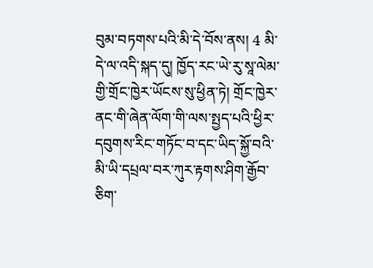བུམ་བཏགས་པའི་མི་དེ་བོས་ནས། 4 མི་དེ་ལ་འདི་སྐད་དུ། ཁྱོད་རང་ཡེ་རུ་སཱ་ལེམ་གྱི་གྲོང་ཁྱེར་ཡོངས་སུ་ཕྱིན་ཏེ། གྲོང་ཁྱེར་ནང་གི་ཞེན་ལོག་གི་ལས་སྤྱད་པའི་ཕྱིར་དབུགས་རིང་གཏོང་བ་དང་ཡིད་སྐྱོ་བའི་མི་ཡི་དཔྲལ་བར་ཀུར་རྟགས་ཤིག་རྒྱོབ་ཅིག་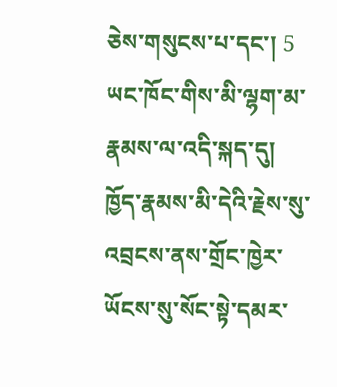ཅེས་གསུངས་པ་དང་། 5 ཡང་ཁོང་གིས་མི་ལྷག་མ་རྣམས་ལ་འདི་སྐད་དུ། ཁྱོད་རྣམས་མི་དེའི་རྗེས་སུ་འབྲངས་ནས་གྲོང་ཁྱེར་ཡོངས་སུ་སོང་སྟེ་དམར་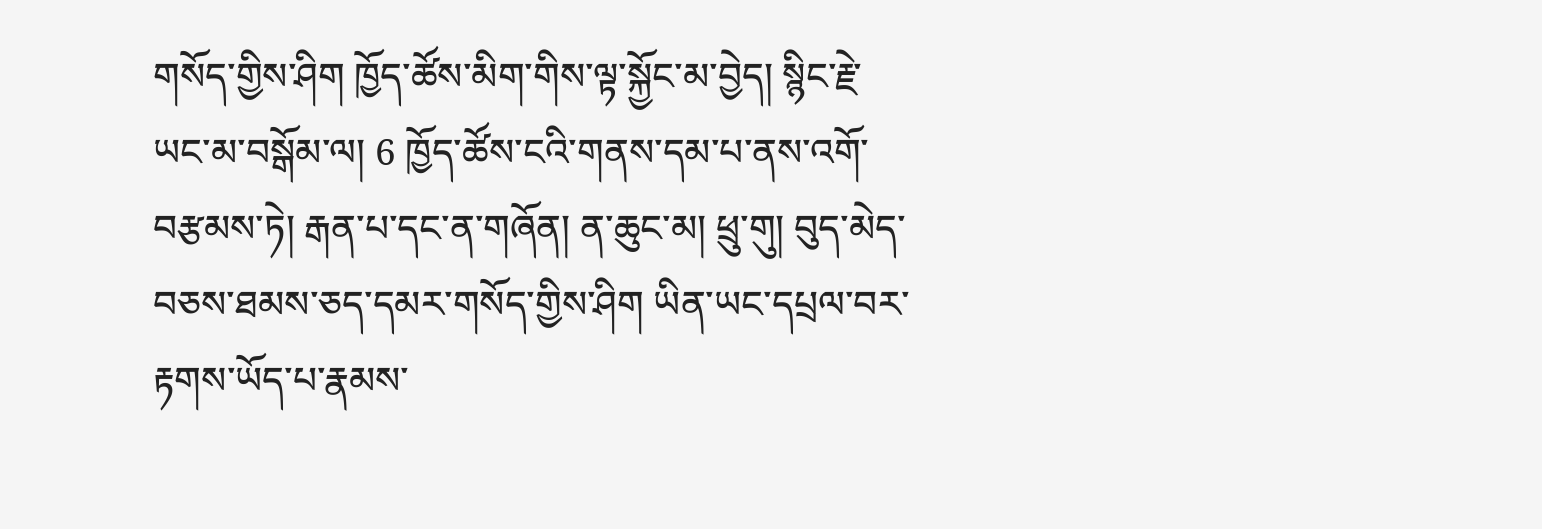གསོད་གྱིས་ཤིག ཁྱོད་ཚོས་མིག་གིས་ལྟ་སྐྱོང་མ་བྱེད། སྙིང་རྗེ་ཡང་མ་བསྒོམ་ལ། 6 ཁྱོད་ཚོས་ངའི་གནས་དམ་པ་ནས་འགོ་བརྩམས་ཏེ། རྒན་པ་དང་ན་གཞོན། ན་ཆུང་མ། ཕྲུ་གུ། བུད་མེད་བཅས་ཐམས་ཅད་དམར་གསོད་གྱིས་ཤིག ཡིན་ཡང་དཔྲལ་བར་རྟགས་ཡོད་པ་རྣམས་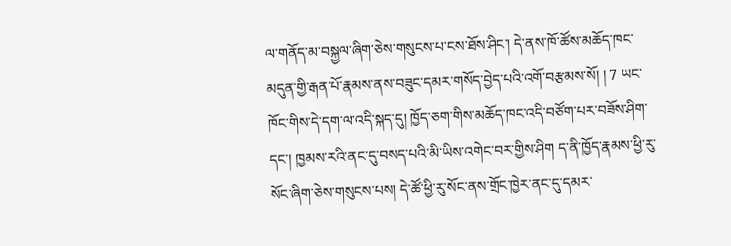ལ་གནོད་མ་བསྐྱལ་ཞིག་ཅེས་གསུངས་པ་ངས་ཐོས་ཤིང་། དེ་ནས་ཁོ་ཚོས་མཆོད་ཁང་མདུན་གྱི་རྒན་པོ་རྣམས་ནས་བཟུང་དམར་གསོད་བྱེད་པའི་འགོ་བརྩམས་སོ། ། 7 ཡང་ཁོང་གིས་དེ་དག་ལ་འདི་སྐད་དུ། ཁྱོད་ཅག་གིས་མཆོད་ཁང་འདི་བཙོག་པར་བཟོས་ཤིག་དང་། ཁྱམས་རའི་ནང་དུ་བསད་པའི་མི་ཡིས་འགེང་བར་གྱིས་ཤིག ད་ནི་ཁྱོད་རྣམས་ཕྱི་རུ་སོང་ཞིག་ཅེས་གསུངས་པས། དེ་ཚོ་ཕྱི་རུ་སོང་ནས་གྲོང་ཁྱེར་ནང་དུ་དམར་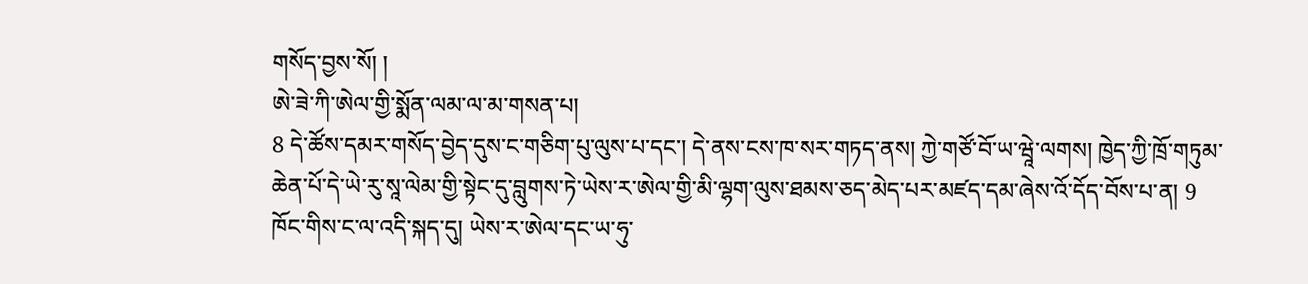གསོད་བྱས་སོ། །
ཨེ་ཟེ་ཀི་ཨེལ་གྱི་སྨོན་ལམ་ལ་མ་གསན་པ།
8 དེ་ཚོས་དམར་གསོད་བྱེད་དུས་ང་གཅིག་པུ་ལུས་པ་དང་། དེ་ནས་ངས་ཁ་སར་གཏད་ནས། ཀྱེ་གཙོ་བོ་ཡ་ཝཱེ་ལགས། ཁྱེད་ཀྱི་ཁྲོ་གཏུམ་ཆེན་པོ་དེ་ཡེ་རུ་སཱ་ལེམ་གྱི་སྟེང་དུ་བླུགས་ཏེ་ཡེས་ར་ཨེལ་གྱི་མི་ལྷག་ལུས་ཐམས་ཅད་མེད་པར་མཛད་དམ་ཞེས་འོ་དོད་བོས་པ་ན། 9 ཁོང་གིས་ང་ལ་འདི་སྐད་དུ། ཡེས་ར་ཨེལ་དང་ཡ་ཧུ་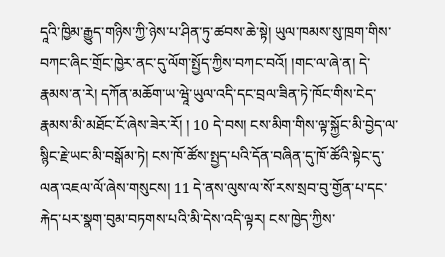དཱའི་ཁྱིམ་རྒྱུད་གཉིས་ཀྱི་ཉེས་པ་ཤིན་ཏུ་ཚབས་ཆེ་སྟེ། ཡུལ་ཁམས་སུ་ཁྲག་གིས་བཀང་ཞིང་གྲོང་ཁྱེར་ནང་དུ་ལོག་སྤྱོད་ཀྱིས་བཀང་བའོ། །གང་ལ་ཞེ་ན། དེ་རྣམས་ན་རེ། དཀོན་མཆོག་ཡ་ཝཱེ་ཡུལ་འདི་དང་བྲལ་ཟིན་ཏེ་ཁོང་གིས་ངེད་རྣམས་མི་མཐོང་ངོ་ཞེས་ཟེར་རོ། ། 10 དེ་བས། ངས་མིག་གིས་ལྟ་སྐྱོང་མི་བྱེད་ལ་སྙིང་རྗེ་ཡང་མི་བསྒོམ་ཏེ། ངས་ཁོ་ཚོས་སྤྱད་པའི་དོན་བཞིན་དུ་ཁོ་ཚོའི་སྟེང་དུ་ལན་འཇལ་ལོ་ཞེས་གསུངས། 11 དེ་ནས་ལུས་ལ་སོ་རས་སྲབ་བུ་གྱོན་པ་དང་རྐེད་པར་སྣག་བུམ་བཏགས་པའི་མི་དེས་འདི་ལྟར། ངས་ཁྱེད་ཀྱིས་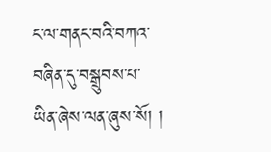ང་ལ་གནང་བའི་བཀའ་བཞིན་དུ་བསྒྲུབས་པ་ཡིན་ཞེས་ལན་ཞུས་སོ། །